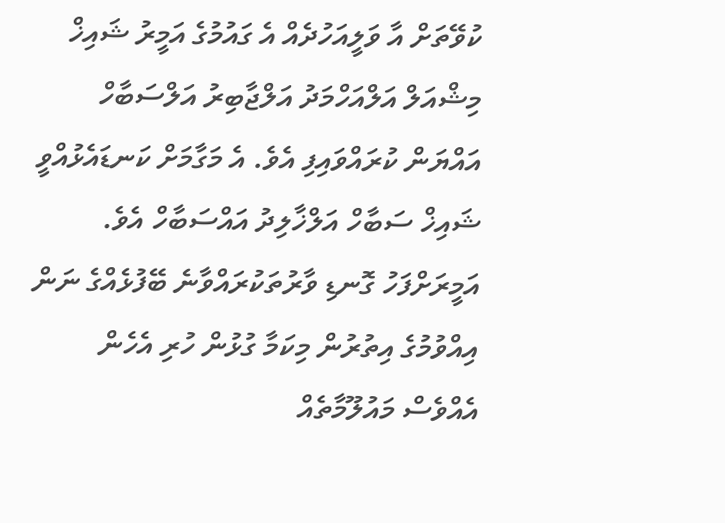ކުވޭތަށް އާ ވަލީއަހުދެއް އެ ގައުމުގެ އަމީރު ޝައިޚް މިޝްއަލް އަލްއަހްމަދު އަލްޖާބިރު އަލްސަބާހް އައްޔަން ކުރައްވައިފި އެވެ. އެ މަގާމަށް ކަނޑައެޅުއްވީ ޝައިޚް ސަބާހް އަލްޚާލިދު އައްސަބާހް އެވެ.
އަމީރަށްފަހު ގޮނޑި ވާރުތަކުރައްވާނެ ބޭފުޅެއްގެ ނަން އިއްވުމުގެ އިތުރުން މިކަމާ ގުޅުން ހުރި އެހެން އެއްވެސް މައުލޫމާތެއް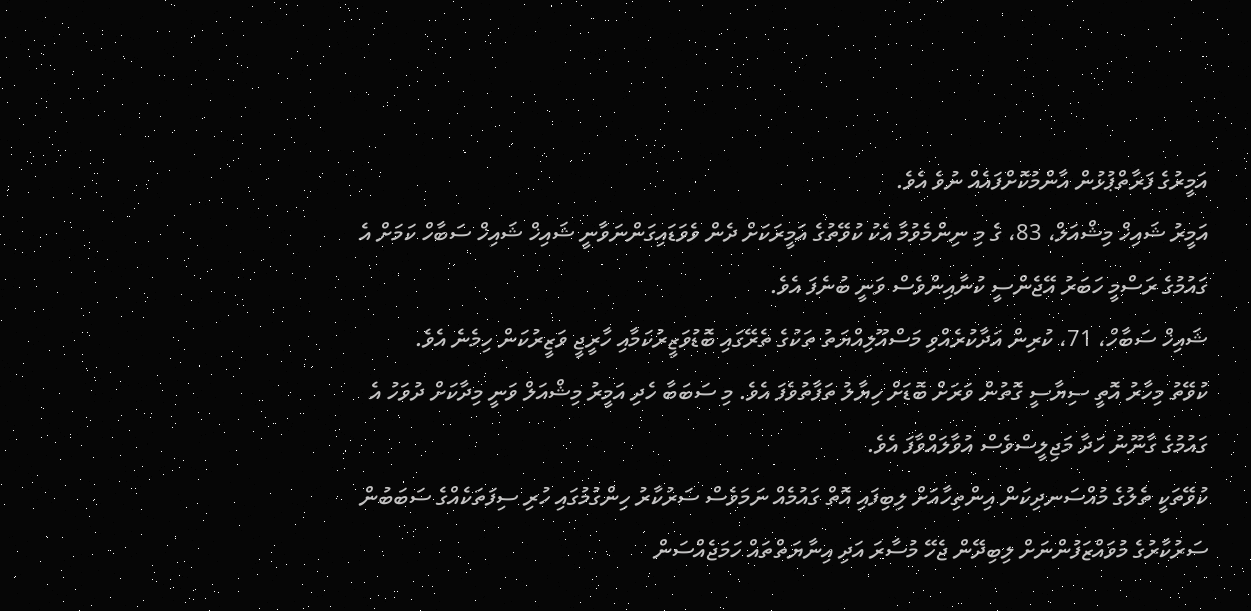އަމީރުގެ ފަރާތްޕުޅުން އާންމުކޮށްފައެއް ނުވެ އެވެ.
އަމީރު ޝައިޚް މިޝްއަލް، 83، ގެ މި ނިންމެވުމާ އެކު ކުވޭތުގެ އަމީރަކަށް ދެން ވެވަޑައިގަންނަވާނީ ޝައިޚް ޝައިޚް ސަބާހް ކަމަށް އެ ގައުމުގެ ރަސްމީ ހަބަރު އޭޖެންސީ ކުނާއިންވެސް ވަނީ ބުނެފަ އެވެ.
ޝައިޚް ސަބާހް، 71، ކުރިން އަދާކުރެއްވި މަސްއޫލިއްޔަތު ތަކުގެ ތެރޭގައި ބޮޑުވަޒީރުކަމާއި ހާރީޖީ ވަޒީރުކަން ހިމެނެ އެވެ.
ކުވޭތު މިހާރު އޮތީ ސިޔާސީ ގޮތުން ވަރަށް ބޮޑަށް ހިޔާލު ތަފާތުވެފަ އެވެ. މި ސަބަބާ ހެދި އަމީރު މިޝްއަލް ވަނީ މިދާކަށް ދުވަހު އެ ގައުމުގެ ގާނޫނު ހަދާ މަޖިލީސްވެސް އުވާލައްވާފަ އެވެ.
ކުވޭތަކީ ތެލުގެ މުއްސަނދިކަން އިންތިހާއަށް ލިބިފައި އޮތް ގައުމެއް ނަމަވެސް ސަރުކާރު ހިންގުމުގައި ހުރި ސިފަތަކެއްގެ ސަބަބުން ސަރުކާރުގެ މުވައްޒަފުންނަށް ލިބިދޭން ޖެހޭ މުސާރަ އަދި އިނާޔަތްތައް ހަމަޖެއްސަން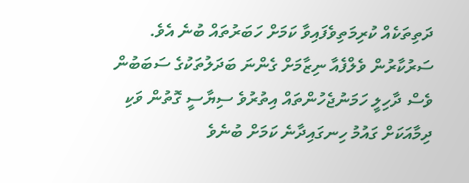ދަތިތަކެއް ކުރިމަތިވެފައިވާ ކަމަށް ހަބަރުތައް ބުނެ އެވެ.
ސަރުކާރުން ވެލްފެއާ ނިޒާމަށް ގެންނަ ބަދަލުތަކުގެ ސަބަބުން ވެސް ދާހިލީ ހަމަނުޖެހުންތައް އިތުރުވެ ސިޔާސީ ގޮތުން ވަކި ދިމާއަކަށް ގައުމު ހިނގައިދާނެ ކަމަށް ބުނެވެ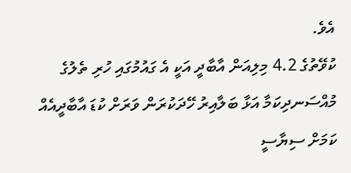އެވެ.
ކުވޭތުގެ 4.2 މިލިއަން އާބާދީ އަކީ އެ ގައުމުގައި ހުރި ތެލުގެ މުއްސަނދިކަމާ އަޅާ ބަލާއިރު ހޭދަކުރަން ވަރަށް ކުޑަ އާބާދީއެއް ކަމަށް ސިޔާސީ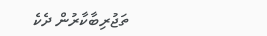ތަޖުރިބާކާރުން ދެކެ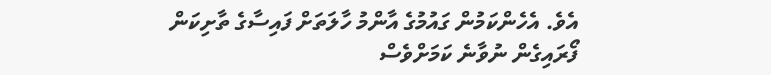އެވެ. އެހެންކަމުން ގައުމުގެ އާންމު ހާލަތަށް ފައިސާގެ ތާށިކަން ފޯރައިގެން ނުވާނެ ކަމަށްވެސް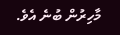މާހިރުން ބުނެ އެވެ.